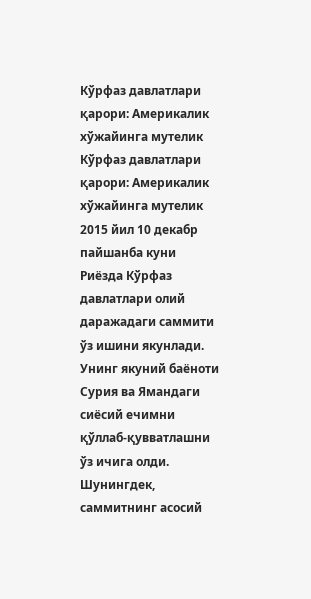Кўрфаз давлатлари қарори: Америкалик хўжайинга мутелик
Кўрфаз давлатлари қарори: Америкалик хўжайинга мутелик
2015 йил 10 декабр пайшанба куни Риёзда Кўрфаз давлатлари олий даражадаги саммити ўз ишини якунлади. Унинг якуний баёноти Сурия ва Ямандаги сиёсий ечимни қўллаб-қувватлашни ўз ичига олди. Шунингдек, саммитнинг асосий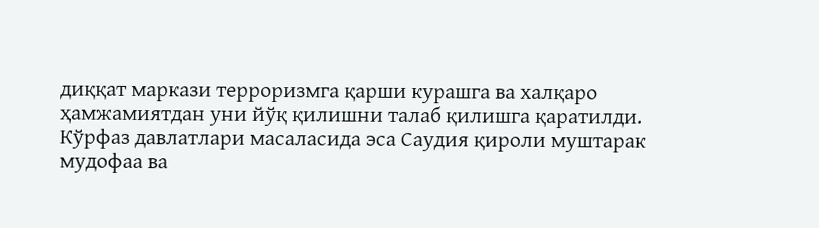диққат маркази терроризмга қарши курашга ва халқаро ҳамжамиятдан уни йўқ қилишни талаб қилишга қаратилди. Кўрфаз давлатлари масаласида эса Саудия қироли муштарак мудофаа ва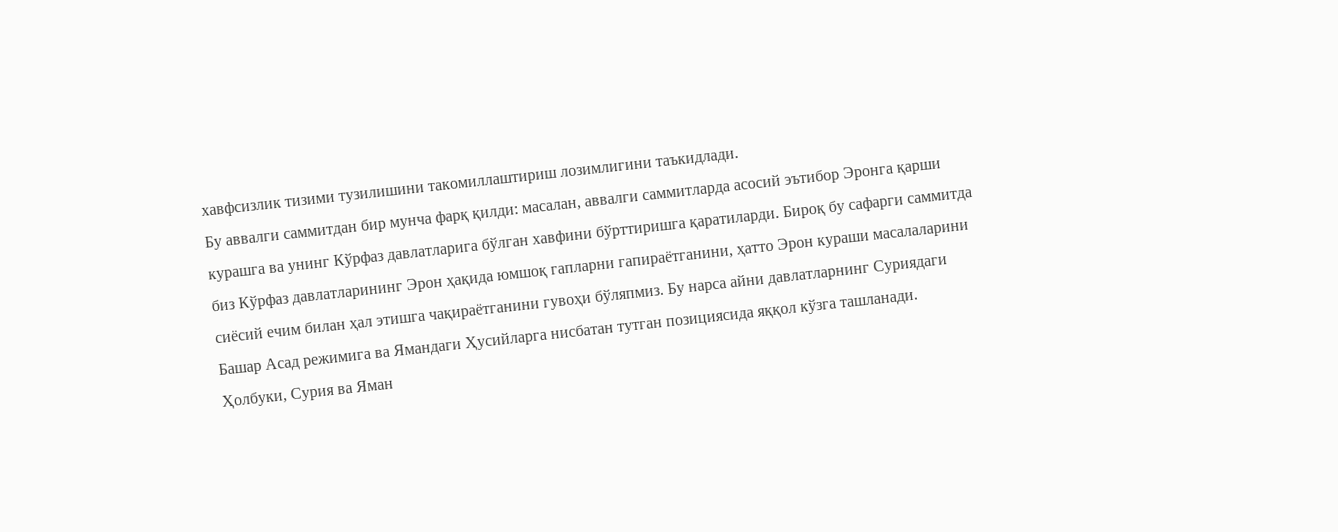хавфсизлик тизими тузилишини такомиллаштириш лозимлигини таъкидлади.
Бу аввалги саммитдан бир мунча фарқ қилди: масалан, аввалги саммитларда асосий эътибор Эронга қарши курашга ва унинг Кўрфаз давлатларига бўлган хавфини бўрттиришга қаратиларди. Бироқ бу сафарги саммитда биз Кўрфаз давлатларининг Эрон ҳақида юмшоқ гапларни гапираётганини, ҳатто Эрон кураши масалаларини сиёсий ечим билан ҳал этишга чақираётганини гувоҳи бўляпмиз. Бу нарса айни давлатларнинг Суриядаги Башар Асад режимига ва Ямандаги Ҳусийларга нисбатан тутган позициясида яққол кўзга ташланади. Ҳолбуки, Сурия ва Яман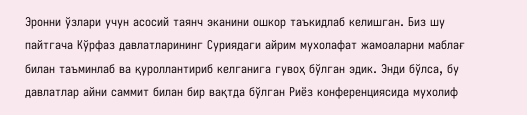Эронни ўзлари учун асосий таянч эканини ошкор таъкидлаб келишган. Биз шу пайтгача Кўрфаз давлатларининг Суриядаги айрим мухолафат жамоаларни маблағ билан таъминлаб ва қуроллантириб келганига гувоҳ бўлган эдик. Энди бўлса, бу давлатлар айни саммит билан бир вақтда бўлган Риёз конференциясида мухолиф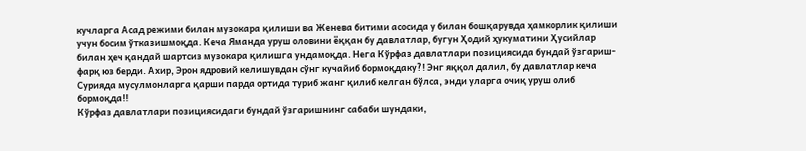кучларга Асад режими билан музокара қилиши ва Женева битими асосида у билан бошқарувда ҳамкорлик қилиши учун босим ўтказишмоқда. Кеча Яманда уруш оловини ёққан бу давлатлар, бугун Ҳодий ҳукуматини Ҳусийлар билан ҳеч қандай шартсиз музокара қилишга ундамоқда. Нега Кўрфаз давлатлари позициясида бундай ўзгариш-фарқ юз берди. Ахир, Эрон ядровий келишувдан сўнг кучайиб бормоқдаку?! Энг яққол далил, бу давлатлар кеча Сурияда мусулмонларга қарши парда ортида туриб жанг қилиб келган бўлса, энди уларга очиқ уруш олиб бормоқда!!
Кўрфаз давлатлари позициясидаги бундай ўзгаришнинг сабаби шундаки,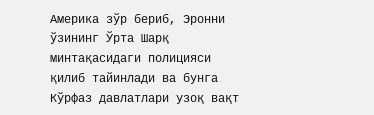Америка зўр бериб, Эронни ўзининг Ўрта Шарқ минтақасидаги полицияси қилиб тайинлади ва бунга Кўрфаз давлатлари узоқ вақт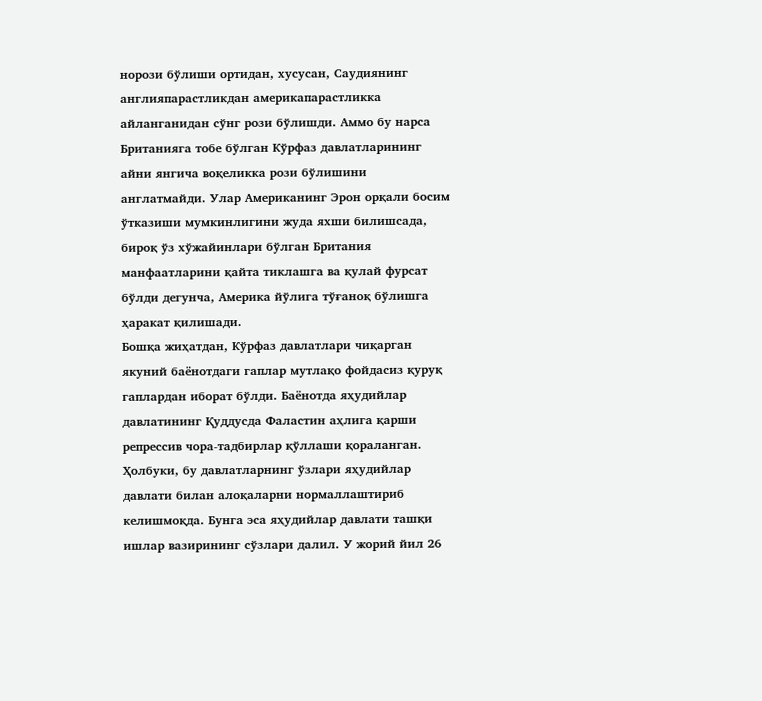норози бўлиши ортидан, хусусан, Саудиянинг англияпарастликдан америкапарастликка айланганидан сўнг рози бўлишди. Аммо бу нарса Британияга тобе бўлган Кўрфаз давлатларининг айни янгича воқеликка рози бўлишини англатмайди. Улар Американинг Эрон орқали босим ўтказиши мумкинлигини жуда яхши билишсада, бироқ ўз хўжайинлари бўлган Британия манфаатларини қайта тиклашга ва қулай фурсат бўлди дегунча, Америка йўлига тўғаноқ бўлишга ҳаракат қилишади.
Бошқа жиҳатдан, Кўрфаз давлатлари чиқарган якуний баёнотдаги гаплар мутлақо фойдасиз қуруқ гаплардан иборат бўлди. Баёнотда яҳудийлар давлатининг Қуддусда Фаластин аҳлига қарши репрессив чора-тадбирлар қўллаши қораланган. Ҳолбуки, бу давлатларнинг ўзлари яҳудийлар давлати билан алоқаларни нормаллаштириб келишмоқда. Бунга эса яҳудийлар давлати ташқи ишлар вазирининг сўзлари далил. У жорий йил 26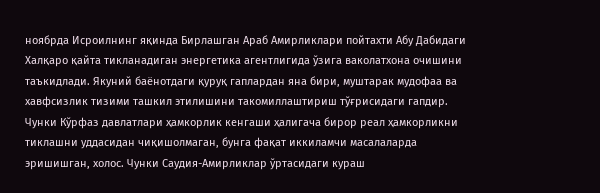ноябрда Исроилнинг яқинда Бирлашган Араб Амирликлари пойтахти Абу Дабидаги Халқаро қайта тикланадиган энергетика агентлигида ўзига ваколатхона очишини таъкидлади. Якуний баёнотдаги қуруқ гаплардан яна бири, муштарак мудофаа ва хавфсизлик тизими ташкил этилишини такомиллаштириш тўғрисидаги гапдир. Чунки Кўрфаз давлатлари ҳамкорлик кенгаши ҳалигача бирор реал ҳамкорликни тиклашни уддасидан чиқишолмаган, бунга фақат иккиламчи масалаларда эришишган, холос. Чунки Саудия-Амирликлар ўртасидаги кураш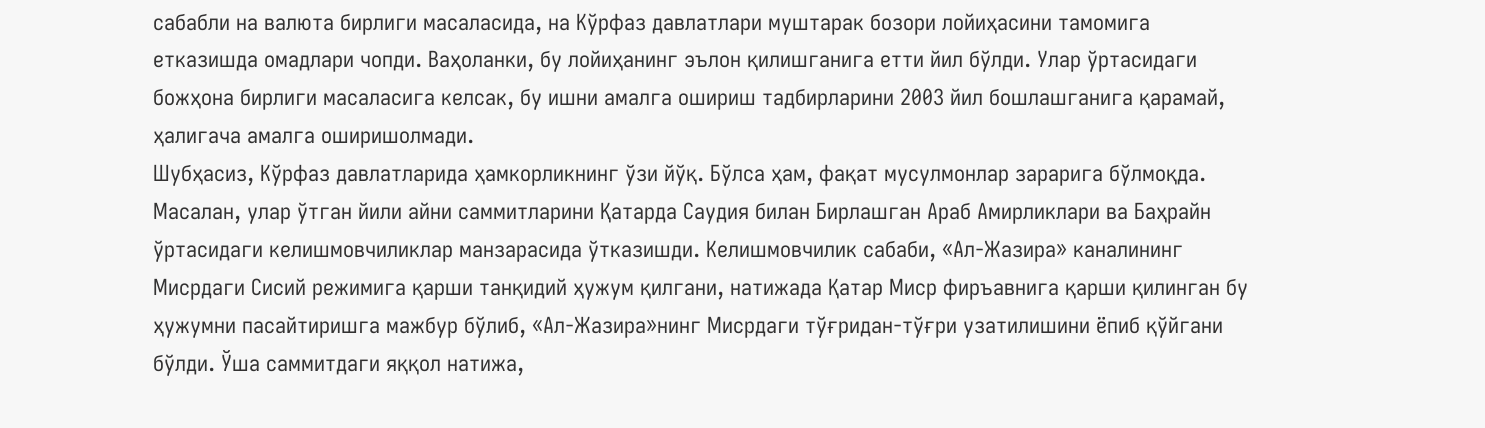сабабли на валюта бирлиги масаласида, на Кўрфаз давлатлари муштарак бозори лойиҳасини тамомига етказишда омадлари чопди. Ваҳоланки, бу лойиҳанинг эълон қилишганига етти йил бўлди. Улар ўртасидаги божҳона бирлиги масаласига келсак, бу ишни амалга ошириш тадбирларини 2003 йил бошлашганига қарамай, ҳалигача амалга оширишолмади.
Шубҳасиз, Кўрфаз давлатларида ҳамкорликнинг ўзи йўқ. Бўлса ҳам, фақат мусулмонлар зарарига бўлмоқда. Масалан, улар ўтган йили айни саммитларини Қатарда Саудия билан Бирлашган Араб Амирликлари ва Баҳрайн ўртасидаги келишмовчиликлар манзарасида ўтказишди. Келишмовчилик сабаби, «Ал-Жазира» каналининг Мисрдаги Сисий режимига қарши танқидий ҳужум қилгани, натижада Қатар Миср фиръавнига қарши қилинган бу ҳужумни пасайтиришга мажбур бўлиб, «Ал-Жазира»нинг Мисрдаги тўғридан-тўғри узатилишини ёпиб қўйгани бўлди. Ўша саммитдаги яққол натижа,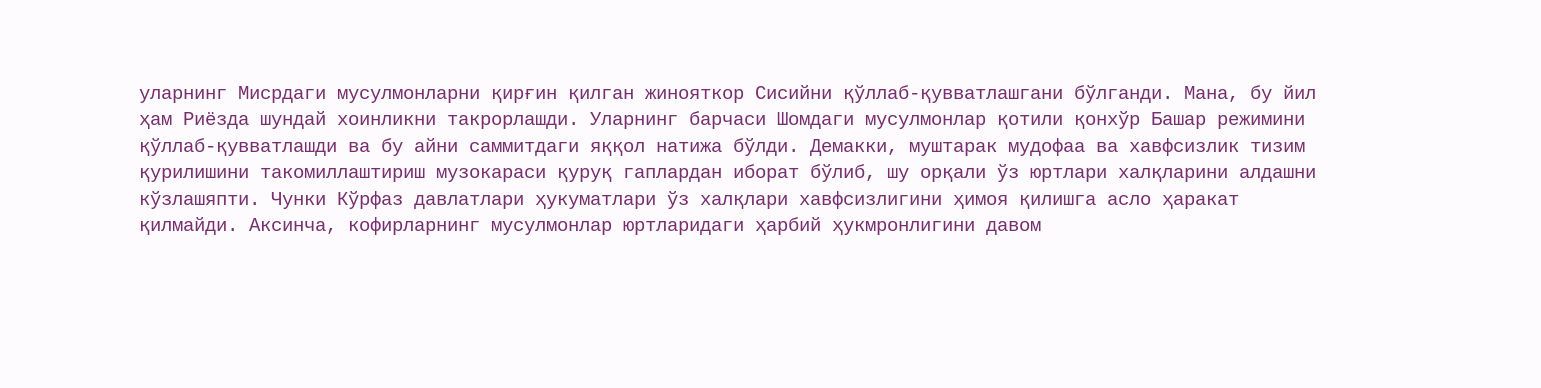уларнинг Мисрдаги мусулмонларни қирғин қилган жинояткор Сисийни қўллаб-қувватлашгани бўлганди. Мана, бу йил ҳам Риёзда шундай хоинликни такрорлашди. Уларнинг барчаси Шомдаги мусулмонлар қотили қонхўр Башар режимини қўллаб-қувватлашди ва бу айни саммитдаги яққол натижа бўлди. Демакки, муштарак мудофаа ва хавфсизлик тизим қурилишини такомиллаштириш музокараси қуруқ гаплардан иборат бўлиб, шу орқали ўз юртлари халқларини алдашни кўзлашяпти. Чунки Кўрфаз давлатлари ҳукуматлари ўз халқлари хавфсизлигини ҳимоя қилишга асло ҳаракат қилмайди. Аксинча, кофирларнинг мусулмонлар юртларидаги ҳарбий ҳукмронлигини давом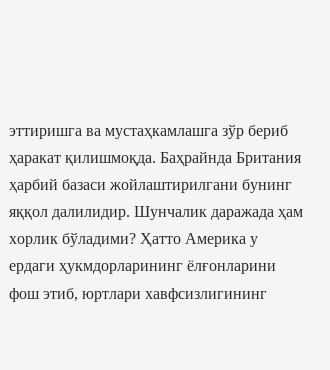эттиришга ва мустаҳкамлашга зўр бериб ҳаракат қилишмоқда. Баҳрайнда Британия ҳарбий базаси жойлаштирилгани бунинг яққол далилидир. Шунчалик даражада ҳам хорлик бўладими? Ҳатто Америка у ердаги ҳукмдорларининг ёлғонларини фош этиб, юртлари хавфсизлигининг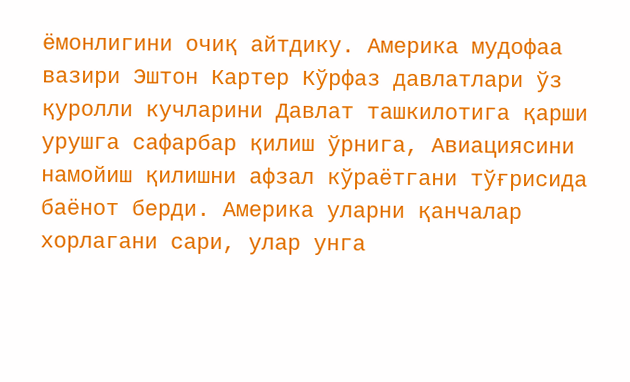ёмонлигини очиқ айтдику. Америка мудофаа вазири Эштон Картер Кўрфаз давлатлари ўз қуролли кучларини Давлат ташкилотига қарши урушга сафарбар қилиш ўрнига, Авиациясини намойиш қилишни афзал кўраётгани тўғрисида баёнот берди. Америка уларни қанчалар хорлагани сари, улар унга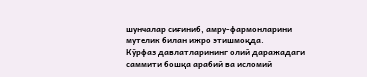шунчалар сиғиниб, амру-фармонларини мутелик билан ижро этишмоқда.
Кўрфаз давлатларининг олий даражадаги саммити бошқа арабий ва исломий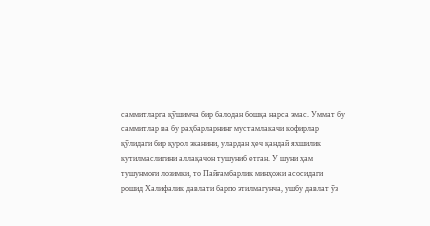саммитларга қўшимча бир балодан бошқа нарса эмас. Уммат бу саммитлар ва бу раҳбарларнинг мустамлакачи кофирлар қўлидаги бир қурол эканини, улардан ҳеч қандай яхшилик кутилмаслигини аллақачон тушуниб етган. У шуни ҳам тушунмоғи лозимки, то Пайғамбарлик минҳожи асосидаги рошид Халифалик давлати барпо этилмагунча, ушбу давлат ўз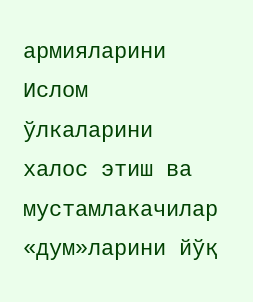армияларини Ислом ўлкаларини халос этиш ва мустамлакачилар «дум»ларини йўқ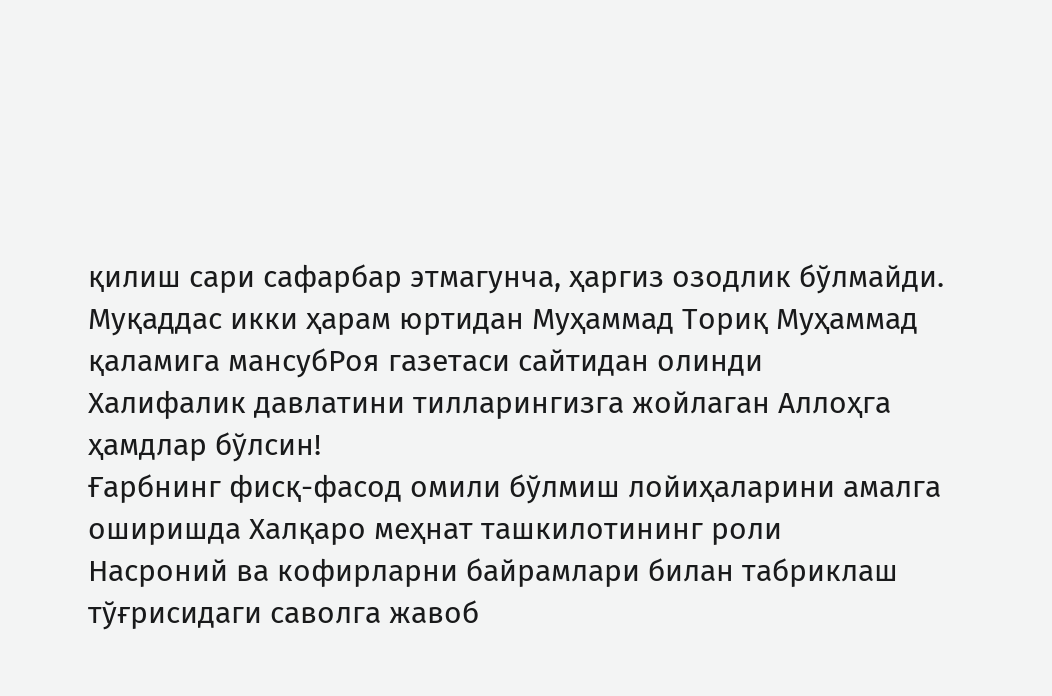қилиш сари сафарбар этмагунча, ҳаргиз озодлик бўлмайди.
Муқаддас икки ҳарам юртидан Муҳаммад Ториқ Муҳаммад қаламига мансубРоя газетаси сайтидан олинди
Халифалик давлатини тилларингизга жойлаган Аллоҳга ҳамдлар бўлсин!
Ғарбнинг фисқ-фасод омили бўлмиш лойиҳаларини амалга оширишда Халқаро меҳнат ташкилотининг роли
Насроний ва кофирларни байрамлари билан табриклаш тўғрисидаги саволга жавоб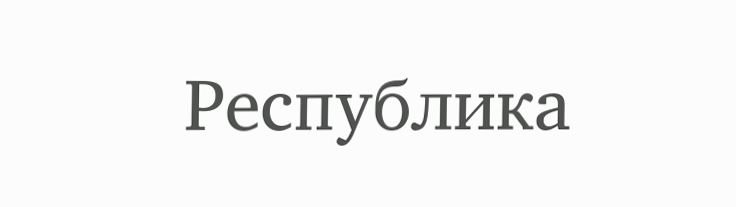Республика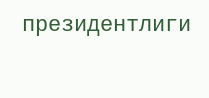президентлиги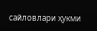сайловлари ҳукми